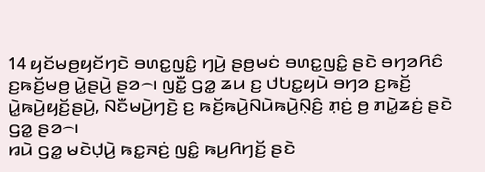14 ꤟꤢꤩꤗꤥ꤬ꤟꤢꤩꤚꤢꤧ ꤋꤛꤢ꤭ꤜꤢꤨ꤭ ꤚꤣꤧ꤬ ꤔꤥ꤬ꤗꤢꤦ ꤋꤛꤢ꤭ꤜꤢꤨ꤭ ꤔꤢꤧ ꤋꤚꤤꤖꤢꤨ ꤢ꤬ꤒꤢꤩ꤬ꤗꤥ꤬ ꤣꤧ꤭ꤔꤣꤧ꤬ ꤔꤤ꤮꤯ ꤜꤢꤪ꤭ ꤞꤤ꤭ ꤘꤣ ꤢ꤬ ꤓꤝꤢ꤭ꤟꤣꤧ ꤋꤚꤤ ꤢ꤬ꤒꤢꤩ꤬ ꤣꤧ꤭ꤒꤣꤧ꤬ꤟꤢꤩ꤬ꤔꤣꤧ꤬, ꤡꤢꤪꤗꤣꤧ꤬ꤚꤢꤧ꤬ ꤢ꤬ ꤒꤢꤩ꤬ꤒꤣꤧ꤬ꤡꤣꤧꤒꤣꤧ꤬ꤡ꤫ꤢꤨ꤬ ꤊ꤫ꤢꤦ꤬ ꤥ꤬ ꤊꤣꤧ꤭ꤘꤢꤦ꤬ ꤔꤢꤧ ꤞꤤ꤭ ꤔꤤ꤮꤯
ꤙꤣꤧ ꤞꤤ꤭ ꤗꤢꤧꤓ꤫ꤣꤧ꤬ ꤒꤢ꤭ꤏꤢꤦ꤬ ꤜꤢꤨ꤭ ꤒꤣ꤬ꤖꤚꤢꤩ꤬ ꤔꤢꤧ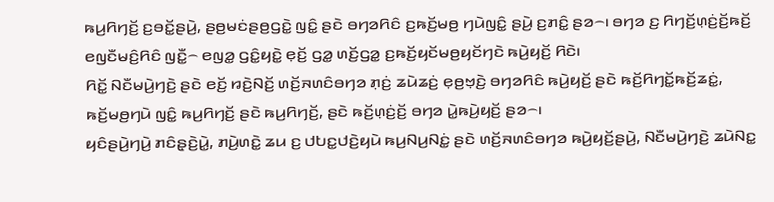ꤒꤣ꤬ꤖꤚꤢꤩ꤬ ꤢ꤬ꤋꤢꤩ꤭ꤔꤣꤧ꤬, ꤔꤥ꤬ꤗꤢꤦꤔꤥ꤬ꤞꤢꤧ꤭ ꤜꤢꤨ꤭ ꤔꤢꤧ ꤋꤚꤤꤖꤢꤨ ꤢ꤬ꤒꤢꤩ꤬ꤗꤥ꤬ ꤚꤣꤧꤜꤢꤨ꤭ ꤔꤣꤧ꤬ ꤢ꤬ꤊꤢꤨ꤭ ꤔꤤ꤮꤯ ꤋꤚꤤ ꤢ꤬ ꤖꤚꤢꤩ꤬ꤛ꤫ꤢꤦ꤬ꤢꤩ꤬ꤒꤢꤩ꤬ ꤕꤜꤢꤪꤗꤢꤨ꤬ꤖꤢꤨ ꤜꤢꤪ꤭꤮ ꤕꤜꤤ꤭ ꤞꤢꤨ꤭ꤟꤢꤧ꤭ ꤕ꤫ꤢꤩ꤬ ꤞꤤ꤭ ꤛꤢꤩ꤬ꤞꤤ꤭ ꤢ꤬ꤒꤢꤩ꤬ꤟꤢꤩꤗꤥ꤬ꤟꤢꤩꤚꤢꤧ ꤒꤣꤧ꤬ꤟꤢꤩ꤬ ꤖꤢꤧ꤯
ꤖꤢꤩ꤭ ꤡꤢꤪꤗꤣꤧ꤬ꤚꤢꤧ꤬ ꤔꤢꤧ ꤕꤢꤩ꤬ ꤙꤢꤧ꤬ꤡꤢꤩ꤬ ꤛꤢꤩ꤬ꤏꤛꤢꤨꤋꤚꤤ ꤊ꤫ꤢꤦ꤬ ꤘꤣꤧꤘꤢꤦ꤬ ꤕ꤫ꤥ꤬ꤠ꤫ꤢꤧ꤬ ꤋꤚꤤꤖꤢꤨ ꤒꤣꤧ꤬ꤟꤢꤩ꤬ ꤔꤢꤧ ꤒꤢꤩ꤬ꤖꤚꤢꤩ꤭ꤒꤢꤩ꤬ꤘꤢꤦ꤭, ꤒꤢꤩ꤬ꤗꤥ꤬ꤚꤣꤧ ꤜꤢꤨ꤭ ꤒꤣ꤬ꤖꤚꤢꤩ꤬ ꤔꤢꤧ ꤒꤣ꤬ꤖꤚꤢꤩ꤬, ꤔꤢꤧ ꤒꤢꤩ꤬ꤛ꤫ꤢꤦ꤬ꤢꤩ꤬ ꤋꤚꤤ ꤣꤧ꤭ꤒꤣꤧ꤬ꤟꤢꤩ꤬ ꤔꤤ꤮꤯
ꤟꤢꤨꤔꤣꤧ꤬ꤚꤣꤧ꤬ ꤊꤢꤨꤔ꤫ꤢꤧ꤬ꤣꤧ꤭, ꤊꤣꤧ꤬ꤛꤢꤧ꤭ ꤘꤣ ꤢ꤬ ꤓꤝꤢ꤭ꤓꤢꤧ꤬ꤟꤣꤧ ꤒꤣ꤬ꤡꤣ꤬ꤡꤢꤦ꤭ ꤔꤢꤧ ꤛꤢꤩ꤬ꤏꤛꤢꤨꤋꤚꤤ ꤒꤣꤧ꤬ꤟꤢꤩ꤬ꤔꤣꤧ꤬, ꤡꤢꤪꤗꤣꤧ꤬ꤚꤢꤧ꤬ ꤘꤣꤧꤡꤢ꤭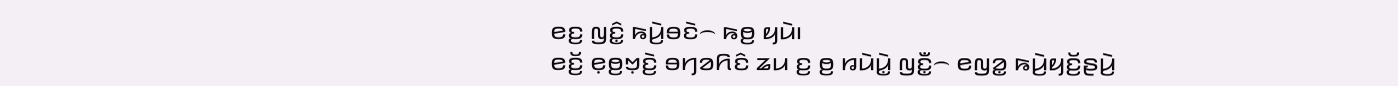ꤕꤢ꤬ ꤜꤢꤨ꤭ ꤒꤣꤧ꤬ꤋꤢꤧ꤮ ꤒꤥ꤬ ꤟꤣꤧ꤯
ꤕꤢꤩ꤬ ꤕ꤫ꤥ꤬ꤠ꤫ꤢꤧ꤬ ꤋꤚꤤꤖꤢꤨ ꤘꤣ ꤢ꤬ ꤥ꤬ ꤙꤣꤧꤣꤧ꤭ ꤜꤢꤪ꤭꤮ ꤕꤜꤤ꤭ ꤒꤣꤧ꤬ꤟꤢꤩ꤬ꤔꤣꤧ꤬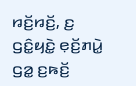ꤙꤢꤩ꤬ꤙꤢꤩ꤬, ꤢ꤬ ꤞꤢꤨ꤭ꤟꤢꤧ꤭ ꤕ꤫ꤢꤩ꤬ꤊꤣꤧ꤭ ꤞꤤ꤭ ꤢ꤬ꤒꤢꤩ꤬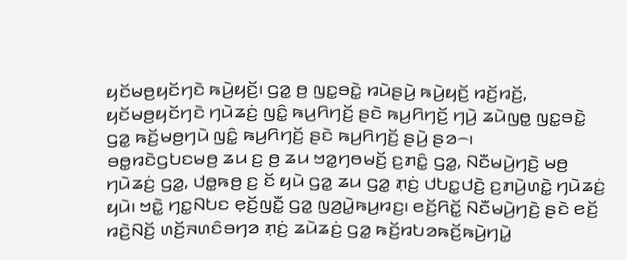ꤟꤢꤩꤗꤥ꤬ꤟꤢꤩꤚꤢꤧ ꤒꤣꤧ꤬ꤟꤢꤩ꤬꤯ ꤞꤤ꤭ ꤥ꤬ ꤜꤢ꤭ꤋꤢꤧ꤭ ꤙꤣꤧꤔꤣꤧ꤬ ꤒꤣꤧ꤬ꤟꤢꤩ꤬ ꤙꤢꤩ꤬ꤙꤢꤩ꤬, ꤟꤢꤩꤗꤥ꤬ꤟꤢꤩꤚꤢꤧ ꤚꤣꤧꤘꤢꤦ꤬ ꤜꤢꤨ꤭ ꤒꤣ꤬ꤖꤚꤢꤩ꤬ ꤔꤢꤧ ꤒꤣ꤬ꤖꤚꤢꤩ꤬ ꤚꤣꤧ꤬ ꤘꤣꤧꤜꤥ꤭ ꤜꤢ꤭ꤋꤢꤧ꤭ ꤞꤤ꤭ ꤒꤢꤩ꤬ꤗꤥ꤬ꤚꤣꤧ ꤜꤢꤨ꤭ ꤒꤣ꤬ꤖꤚꤢꤩ꤬ ꤔꤢꤧ ꤒꤣ꤬ꤖꤚꤢꤩ꤬ ꤔꤣꤧ꤬ ꤔꤤ꤮꤯
ꤋꤥ꤭ꤙꤢꤧꤞꤝꤢꤗꤥ꤬ ꤘꤣ ꤢ꤬ ꤥ꤬ ꤘꤣ ꤠꤤ꤭ꤚꤥꤗꤢꤩ꤬ ꤢ꤬ꤊꤢꤨ꤭ ꤞꤤ꤭, ꤡꤢꤪꤗꤣꤧ꤬ꤚꤢꤧ꤬ ꤗꤥ꤬ ꤚꤣꤧꤘꤢꤦ꤬ ꤞꤤ꤭, ꤓꤥ꤭ꤒꤥ꤬ ꤢ꤬ ꤢꤩ ꤟꤣꤧ ꤞꤤ꤭ ꤘꤣ ꤞꤤ꤭ ꤊ꤫ꤢꤦ꤬ ꤓꤝꤢ꤭ꤓꤢꤧ꤬ ꤢ꤬ꤊꤣꤧ꤬ꤛꤢꤧ꤭ ꤚꤣꤧꤘꤢꤦ꤬ ꤟꤣꤧ꤯ ꤠꤢꤧ꤭ ꤚꤢ꤭ꤡꤝꤢ ꤕ꤫ꤢꤩ꤬ꤜꤢꤪ꤭ ꤞꤤ꤭ ꤜꤤ꤬ꤣꤧ꤭ꤒꤣ꤬ꤙꤢ꤬꤯ ꤕꤢꤩ꤬ꤖꤢꤩ꤭ ꤡꤢꤪꤗꤣꤧ꤬ꤚꤢꤧ꤬ ꤔꤢꤧ ꤕꤢꤩ꤬ ꤙꤢꤧ꤬ꤡꤢꤩ꤬ ꤛꤢꤩ꤬ꤏꤛꤢꤨꤋꤚꤤ ꤊ꤫ꤢꤦ꤬ ꤘꤣꤧꤘꤢꤦ꤬ ꤞꤤ꤭ ꤒꤢꤩ꤬ꤙꤝꤤꤒꤢꤩ꤬ꤒꤣꤧ꤬ꤚꤣꤧ꤭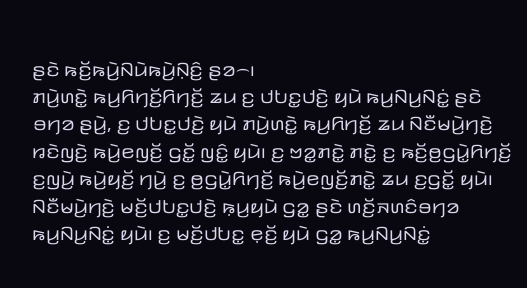ꤔꤢꤧ ꤒꤢꤩ꤬ꤒꤣꤧ꤬ꤡꤣꤧꤒꤣꤧ꤬ꤡ꤫ꤢꤨ꤬ ꤔꤤ꤮꤯
ꤊꤣꤧ꤬ꤛꤢꤧ꤭ ꤒꤣ꤬ꤖꤚꤢꤩ꤬ꤖꤚꤢꤩ꤬ ꤘꤣ ꤢ꤬ ꤓꤝꤢ꤭ꤓꤢꤧ꤬ ꤟꤣꤧ ꤒꤣ꤬ꤡꤣ꤬ꤡꤢꤦ꤭ ꤔꤢꤧ ꤋꤚꤤ ꤔꤣꤧ꤬, ꤢ꤬ ꤓꤝꤢ꤭ꤓꤢꤧ꤬ ꤟꤣꤧ ꤊꤣꤧ꤬ꤛꤢꤧ꤭ ꤒꤣ꤬ꤖꤚꤢꤩ꤬ ꤘꤣ ꤡꤢꤪꤗꤣꤧ꤬ꤚꤢꤧ꤬ ꤙꤢꤧꤜꤢꤧ꤬ ꤒꤣꤧ꤬ꤕꤜꤢꤩ꤬ ꤞꤢꤩ꤭ ꤜꤢꤨ꤭ ꤟꤣꤧ꤯ ꤢ꤬ ꤠꤤ꤭ꤊꤢꤧ꤭ ꤊꤢꤧ꤭ ꤢ꤬ ꤒꤢꤩ꤬ꤥ꤬ꤞꤣꤧ꤭ꤖꤚꤢꤩ꤬ ꤢ꤬ꤜꤣꤧ꤬ ꤒꤣꤧ꤬ꤟꤢꤩ꤬ ꤚꤣꤧ꤬ ꤢ꤬ ꤥ꤬ꤞꤣꤧ꤭ꤖꤚꤢꤩ꤬ ꤒꤣꤧ꤬ꤕꤜꤢꤩ꤬ꤊꤢꤧ꤭ ꤘꤣ ꤢ꤬ꤞꤢꤩ꤭ ꤟꤣꤧ꤯
ꤡꤢꤪꤗꤣꤧ꤬ꤚꤢꤧ꤬ ꤗꤢꤩ꤬ꤓꤝꤢ꤭ꤓꤢꤧ꤬ ꤒ꤫ꤣ꤬ꤟꤣꤧ ꤞꤤ꤭ ꤔꤢꤧ ꤛꤢꤩ꤬ꤏꤛꤢꤨꤋꤚꤤ ꤒꤣ꤬ꤡꤣ꤬ꤡꤢꤦ꤭ ꤟꤣꤧ꤯ ꤢ꤬ ꤗꤢꤩ꤬ꤓꤝꤢ꤭ ꤕ꤫ꤢꤩ꤬ ꤟꤣꤧ ꤞꤤ꤭ ꤒꤣ꤬ꤡꤣ꤬ꤡꤢꤦ꤭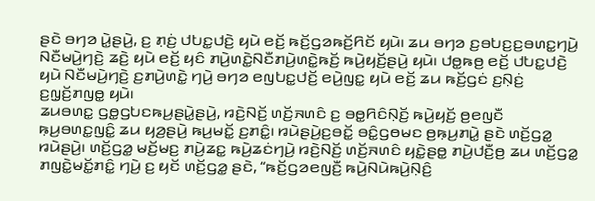ꤔꤢꤧ ꤋꤚꤤ ꤣꤧ꤭ꤔꤣꤧ꤬, ꤢ꤬ ꤊ꤫ꤢꤦ꤬ ꤓꤝꤢ꤭ꤓꤢꤧ꤬ ꤟꤣꤧ ꤕꤢꤩ꤬ ꤒꤢꤩ꤬ꤞꤤꤒꤢꤩ꤬ꤖꤢꤩ ꤟꤣꤧ꤯ ꤘꤣ ꤋꤚꤤ ꤢ꤬ꤋꤝꤢ꤬ꤢ꤬ꤋꤛꤢ꤭ꤚꤣꤧ꤬ ꤡꤢꤪꤗꤣꤧ꤬ꤚꤢꤧ꤬ ꤘꤢꤧ꤬ ꤟꤣꤧ ꤕꤢꤩ꤬ ꤟꤢꤨ ꤊꤣꤧ꤬ꤛꤢꤧ꤭ꤡꤢꤪꤊꤣꤧ꤬ꤛꤢꤧ꤭ꤒꤢꤩ꤬ ꤒꤣꤧ꤬ꤟꤢꤩ꤬ꤔꤣꤧ꤬ ꤟꤣꤧ꤯ ꤓꤥ꤭ꤒꤥ꤬ ꤕꤢꤩ꤬ ꤓꤝꤢ꤭ꤓꤢꤧ꤬ ꤟꤣꤧ ꤡꤢꤪꤗꤣꤧ꤬ꤚꤢꤧ꤬ ꤢ꤬ꤊꤣꤧ꤬ꤛꤢꤧ꤭ ꤚꤣꤧ꤬ ꤋꤚꤤ ꤕꤜꤝꤢ꤭ꤓꤢꤩ꤬ ꤕꤣꤧ꤬ꤜꤢ꤭ ꤟꤣꤧ ꤕꤢꤩ꤬ ꤘꤣ ꤒꤢꤩ꤬ꤞꤢꤦ ꤢ꤬ꤡ꤫ꤢꤦ꤬ ꤢ꤬ꤜ꤫ꤢꤩ꤬ꤊꤜꤥ꤭ ꤟꤣꤧ꤯
ꤘꤣꤋꤛꤢ꤭ ꤞꤥ꤭ꤞꤝꤢꤒꤣ꤬ꤔꤣꤧ꤭ꤔꤣꤧ꤬, ꤙꤢꤧ꤬ꤡꤢꤩ꤬ ꤛꤢꤩ꤬ꤏꤛꤢꤨ ꤢ꤬ ꤋꤥ꤭ꤖꤢꤨꤡ꤫ꤢꤩ꤬ ꤒꤣꤧ꤬ꤟꤢꤩ꤬ ꤥ꤬ꤕꤜꤢꤪ ꤒ꤫ꤣ꤬ꤋꤛꤢ꤭ꤜꤢꤨ꤭ ꤘꤣ ꤟꤤ꤬ꤔꤣꤧ꤬ ꤒꤣ꤬ꤗꤢꤩ꤭ ꤢ꤬ꤊꤢꤨ꤭꤯ ꤙꤣꤧꤔꤣꤧ꤬ꤢ꤬ꤋꤢꤩ꤭ ꤋꤢꤨ꤭ꤞꤥꤗꤢ ꤥ꤬ꤒ꤫ꤣ꤬ꤊꤣꤧ꤭ ꤔꤢꤧ ꤛꤢꤩ꤬ꤞꤤ꤭ ꤙꤣꤧꤔꤣꤧ꤬꤯ ꤛꤢꤩ꤬ꤞꤤ꤭ ꤗꤢꤩ꤬ꤗꤢ꤬ ꤊꤣꤧ꤬ꤘꤢ꤭ ꤒꤣꤧ꤬ꤘꤢꤦꤚꤣꤧ꤬ ꤙꤢꤧ꤬ꤡꤢꤩ꤬ ꤛꤢꤩ꤬ꤏꤛꤢꤨ ꤟꤢꤧ꤭ꤔꤥ꤭ ꤊꤣꤧ꤬ꤓꤢꤪ꤬ꤥ꤬ ꤘꤣ ꤛꤢꤩ꤬ꤞꤤ꤭ ꤊꤜꤢꤧ꤭ꤗꤢꤩ꤭ꤊꤢꤨ꤭ ꤚꤣꤧ꤬ ꤢ꤬ ꤟꤢꤩ ꤛꤢꤩ꤬ꤞꤤ꤭ ꤔꤢꤧ, “ꤒꤢꤩ꤬ꤞꤤꤕꤜꤢꤪ꤬ ꤒꤣꤧ꤬ꤡꤣꤧꤒꤣꤧ꤬ꤡ꤫ꤢꤨ꤬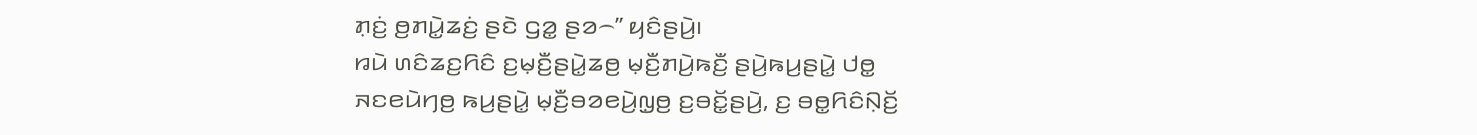ꤊ꤫ꤢꤦ꤬ ꤥ꤬ꤊꤣꤧ꤭ꤘꤢꤦ꤬ ꤔꤢꤧ ꤞꤤ꤭ ꤔꤤ꤮” ꤟꤢꤨꤔꤣꤧ꤬꤯
ꤙꤣꤧ ꤛꤢꤨꤘꤢ꤬ꤖꤢꤨ ꤢ꤬ꤗ꤫ꤢꤪ꤬ꤔꤣꤧ꤭ꤘꤥ꤬ ꤗ꤫ꤢꤪ꤬ꤊꤣꤧ꤬ꤒꤢꤪ꤬ ꤔꤣꤧ꤬ꤒꤣ꤬ꤔꤣꤧ꤭ ꤓꤥ꤭ ꤏꤢꤕꤣꤧꤚꤥ꤬ ꤒꤣ꤬ꤔꤣꤧ꤭ ꤗ꤫ꤢꤪ꤬ꤋꤤꤕꤣꤧ꤬ꤜ꤫ꤥ꤬ ꤢ꤬ꤋꤢꤩ꤭ꤔꤣꤧ꤬, ꤢ꤬ ꤋꤥ꤭ꤖꤢꤨꤡ꤫ꤢꤩ꤬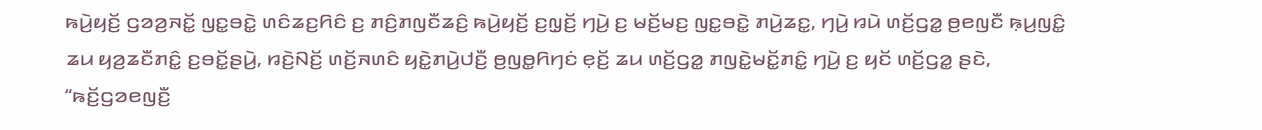ꤒꤣꤧ꤬ꤟꤢꤩ꤬ ꤞꤤꤤ꤬ꤏꤢꤩ꤭ ꤜꤢ꤭ꤋꤢꤧ꤭ ꤛꤢꤨꤘꤢ꤬ꤖꤢꤨ ꤢ꤬ ꤊꤢꤨ꤬ꤊꤜꤢꤪꤘꤢꤨ꤬ ꤒꤣꤧ꤬ꤟꤢꤩ꤬ ꤢ꤬ꤜ꤫ꤢꤩ꤬ ꤚꤣꤧ꤬ ꤢ꤬ ꤗꤢꤩ꤬ꤗꤢ꤬ ꤜꤢ꤭ꤋꤢꤧ꤭ ꤊꤣꤧ꤬ꤘꤢ꤭, ꤚꤣꤧ꤬ ꤙꤣꤧ ꤛꤢꤩ꤬ꤞꤤ꤭ ꤥ꤬ꤕꤜꤢꤪ ꤒ꤫ꤣ꤬ꤜꤢꤨ꤭ ꤘꤣ ꤟꤤ꤬ꤘꤢꤪꤊꤢꤨ꤭ ꤢ꤬ꤋꤢꤩ꤭ꤔꤣꤧ꤬, ꤙꤢꤧ꤬ꤡꤢꤩ꤬ ꤛꤢꤩ꤬ꤏꤛꤢꤨ ꤟꤢꤧ꤭ꤊꤣꤧ꤬ꤓꤢꤪ꤬ ꤥ꤬ꤜꤥ꤭ꤖꤚꤢꤦ ꤕ꤫ꤢꤩ꤬ ꤘꤣ ꤛꤢꤩ꤬ꤞꤤ꤭ ꤊꤜꤢꤧ꤭ꤗꤢꤩ꤭ꤊꤢꤨ꤭ ꤚꤣꤧ꤬ ꤢ꤬ ꤟꤢꤩ ꤛꤢꤩ꤬ꤞꤤ꤭ ꤔꤢꤧ, “ꤒꤢꤩ꤬ꤞꤤꤕꤜꤢꤪ꤬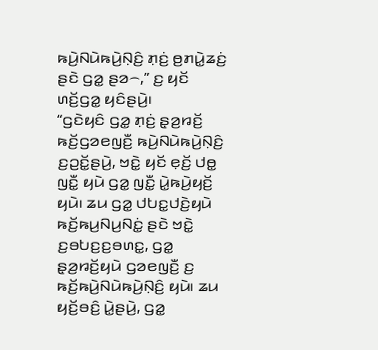ꤒꤣꤧ꤬ꤡꤣꤧꤒꤣꤧ꤬ꤡ꤫ꤢꤨ꤬ ꤊ꤫ꤢꤦ꤬ ꤥ꤬ꤊꤣꤧ꤭ꤘꤢꤦ꤬ ꤔꤢꤧ ꤞꤤ꤭ ꤔꤤ꤮,” ꤢ꤬ ꤟꤢꤩ ꤛꤢꤩ꤬ꤞꤤ꤭ ꤟꤢꤨꤔꤣꤧ꤬꤯
“ꤞꤢꤧꤟꤢꤨ ꤞꤤ꤭ ꤊ꤫ꤢꤦ꤬ ꤔ꤫ꤤ꤬ꤙꤢꤩ꤬ ꤒꤢꤩ꤬ꤞꤤꤕꤜꤢꤪ꤬ ꤒꤣꤧ꤬ꤡꤣꤧꤒꤣꤧ꤬ꤡ꤫ꤢꤨ꤬ ꤢ꤬ꤑꤢꤩ꤭ꤔꤣꤧ꤬, ꤠꤢꤧ꤭ ꤟꤢꤩ ꤕ꤫ꤢꤩ꤬ ꤓꤥ꤭ ꤜꤢꤪ꤭ ꤟꤣꤧ ꤞꤤ꤭ ꤜꤢꤪ꤭ ꤣꤧ꤭ꤒꤣꤧ꤬ꤟꤢꤩ꤬ ꤟꤣꤧ꤯ ꤘꤣ ꤞꤤ꤭ ꤓꤝꤢ꤭ꤓꤢꤧ꤬ꤟꤣꤧ ꤒꤢꤩ꤬ꤒꤣ꤬ꤡꤣ꤬ꤡꤢꤦ꤭ ꤔꤢꤧ ꤠꤢꤧ꤭ ꤢ꤬ꤋꤝꤢ꤬ꤢ꤬ꤋꤛꤢ꤭, ꤞꤤ꤭ ꤔ꤫ꤤ꤬ꤙꤢꤩ꤬ꤟꤣꤧ ꤞꤤꤕꤜꤢꤪ꤬ ꤢ꤬ ꤒꤢꤩ꤬ꤒꤣꤧ꤬ꤡꤣꤧꤒꤣꤧ꤬ꤡ꤫ꤢꤨ꤬ ꤟꤣꤧ꤯ ꤘꤣ ꤟꤢꤩ꤬ꤋꤢꤨ꤬ ꤣꤧ꤭ꤔꤣꤧ꤬, ꤞꤤ꤭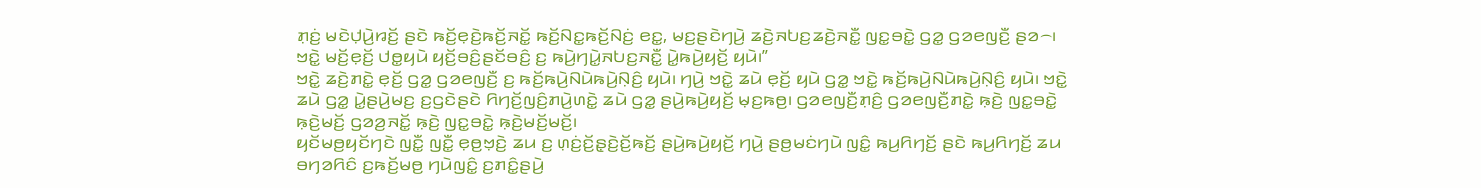ꤊ꤫ꤢꤦ꤬ ꤗꤢꤧꤓ꤫ꤣꤧ꤬ꤙꤢꤩ꤬ ꤔꤢꤧ ꤒꤢꤩ꤬ꤕ꤫ꤢꤧ꤬ꤒꤢꤩ꤬ꤏꤢꤩ꤭ ꤒꤢꤩ꤬ꤡꤢ꤭ꤒꤢꤩ꤬ꤡꤢꤦ꤬ ꤕꤢ꤭, ꤗꤢ꤬ꤔꤢꤧꤚꤣꤧ꤬ ꤘꤢꤧ꤬ꤏꤝꤢ꤬ꤘꤢꤧ꤬ꤏꤢꤪ꤭ ꤜꤢ꤭ꤋꤢꤧ꤭ ꤞꤤ꤭ ꤞꤤꤕꤜꤢꤪ꤬ ꤔꤤ꤮꤯ ꤠꤢꤧ꤭ ꤗꤢꤩ꤬ꤕ꤫ꤢꤩ꤬ ꤓꤥ꤭ꤟꤣꤧ ꤟꤢꤩ꤬ꤋꤢꤨ꤬ꤔꤢꤩꤋꤢꤨ꤬ ꤢ꤬ ꤒꤣꤧ꤬ꤚꤣꤧ꤭ꤏꤝꤢ꤬ꤏꤢꤪ꤭ ꤣꤧ꤭ꤒꤣꤧ꤬ꤟꤢꤩ꤬ ꤟꤣꤧ꤯”
ꤠꤢꤧ꤭ ꤘꤢꤧ꤬ꤊꤢꤧ꤭ ꤕ꤫ꤢꤩ꤬ ꤞꤤ꤭ ꤞꤤꤕꤜꤢꤪ꤬ ꤢ꤬ ꤒꤢꤩ꤬ꤒꤣꤧ꤬ꤡꤣꤧꤒꤣꤧ꤬ꤡ꤫ꤢꤨ꤬ ꤟꤣꤧ꤯ ꤚꤣꤧ꤬ ꤠꤢꤧ꤭ ꤘꤣꤧ ꤕ꤫ꤢꤩ꤬ ꤟꤣꤧ ꤞꤤ꤭ ꤠꤢꤧ꤭ ꤒꤢꤩ꤬ꤒꤣꤧ꤬ꤡꤣꤧꤒꤣꤧ꤬ꤡ꤫ꤢꤨ꤬ ꤟꤣꤧ꤯ ꤠꤢꤧ꤭ ꤘꤣꤧ ꤞꤤ꤭ ꤣꤧ꤭ꤔꤣꤧ꤬ꤗꤢ꤬ ꤢ꤬ꤞꤢꤧꤔꤢꤧ ꤖꤚꤢꤩ꤬ꤜꤢꤨ꤬ꤊꤣꤧ꤬ꤛꤢꤧ꤭ ꤘꤣꤧ ꤞꤤ꤭ ꤔꤣꤧ꤬ꤒꤣꤧ꤬ꤟꤢꤩ꤬ ꤗ꤫ꤢ꤬ꤒꤥ꤬꤯ ꤞꤤꤕꤜꤢꤪ꤬ꤊ꤫ꤢꤨ꤬ ꤞꤤꤕꤜꤢꤪ꤬ꤊꤢꤧ꤭ ꤒ꤫ꤢꤧ꤬ ꤜꤢ꤭ꤋꤢꤧ꤭ ꤒ꤫ꤢꤧ꤬ꤗꤢꤩ꤬ ꤞꤤꤤ꤬ꤏꤢꤩ꤭ ꤒ꤫ꤢꤧ꤬ ꤜꤢ꤭ꤋꤢꤧ꤭ ꤒ꤫ꤢꤧ꤬ꤗꤢꤩ꤬ꤗꤢꤩ꤬꤯
ꤟꤢꤩꤗꤥ꤬ꤟꤢꤩꤚꤢꤧ ꤜꤢꤪ꤭ ꤜꤢꤪ꤭ ꤕ꤫ꤥ꤬ꤠ꤫ꤢꤧ꤬ ꤘꤣ ꤢ꤬ ꤛ꤫ꤢꤦ꤬ꤢꤩ꤬ꤔ꤫ꤢꤧ꤬ꤢꤩ꤬ꤒꤢꤩ꤬ ꤔꤣꤧ꤬ꤒꤣꤧ꤬ꤟꤢꤩ꤬ ꤚꤣꤧ꤬ ꤔꤥ꤬ꤗꤢꤦꤚꤣꤧ ꤜꤢꤨ꤭ ꤒꤣ꤬ꤖꤚꤢꤩ꤬ ꤔꤢꤧ ꤒꤣ꤬ꤖꤚꤢꤩ꤬ ꤘꤣ ꤋꤚꤤꤖꤢꤨ ꤢ꤬ꤒꤢꤩ꤬ꤗꤥ꤬ ꤚꤣꤧꤜꤢꤨ꤭ ꤢ꤬ꤊꤢꤨ꤭ꤔꤣꤧ꤬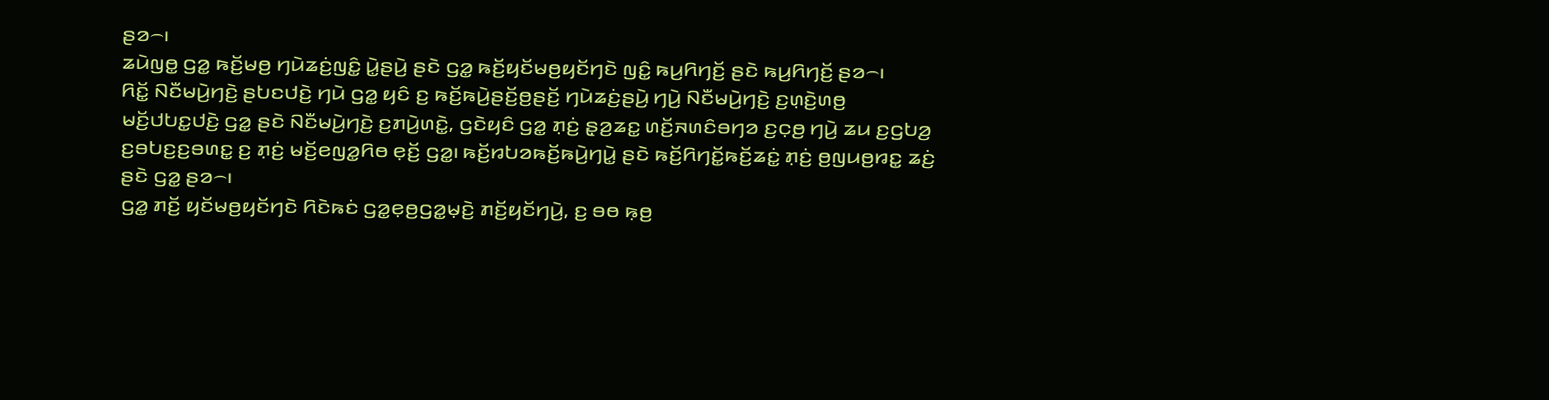ꤔꤤ꤮꤯
ꤘꤣꤧꤜꤥ꤭ ꤞꤤ꤭ ꤒꤢꤩ꤬ꤗꤥ꤬ ꤚꤣꤧꤘꤢꤦ꤬ꤜꤢꤨ꤭ ꤣꤧ꤭ꤔꤣꤧ꤬ ꤔꤢꤧ ꤞꤤ꤭ ꤒꤢꤩ꤬ꤟꤢꤩꤗꤥ꤬ꤟꤢꤩꤚꤢꤧ ꤜꤢꤨ꤭ ꤒꤣ꤬ꤖꤚꤢꤩ꤬ ꤔꤢꤧ ꤒꤣ꤬ꤖꤚꤢꤩ꤬ ꤔꤤ꤮꤯
ꤖꤢꤩ꤭ ꤡꤢꤪꤗꤣꤧ꤬ꤚꤢꤧ꤬ ꤔꤝꤢꤓꤢꤧ꤬ ꤚꤣꤧ ꤞꤤ꤭ ꤟꤢꤨ ꤢ꤬ ꤒꤢꤩ꤬ꤒꤣꤧ꤬ꤔꤢꤩ꤬ꤥ꤬ꤔꤢꤩ꤬ ꤚꤣꤧꤘꤢꤦ꤬ꤔꤣꤧ꤬ ꤚꤣꤧ꤬ ꤡꤢꤪꤗꤣꤧ꤬ꤚꤢꤧ꤬ ꤢ꤬ꤛ꤫ꤢꤧ꤬ꤛꤥ꤬ ꤗꤢꤩ꤬ꤓꤝꤢ꤭ꤓꤢꤧ꤬ ꤞꤤ꤭ ꤔꤢꤧ ꤡꤢꤪꤗꤣꤧ꤬ꤚꤢꤧ꤬ ꤢ꤬ꤊꤣꤧ꤬ꤛꤢꤧ꤭, ꤞꤢꤧꤟꤢꤨ ꤞꤤ꤭ ꤊ꤫ꤢꤦ꤬ ꤔ꤫ꤤ꤬ꤘꤢ꤭ ꤛꤢꤩ꤬ꤏꤛꤢꤨꤋꤚꤤ ꤢ꤬ꤍ꤫ꤥ꤬ ꤚꤣꤧ꤬ ꤘꤣ ꤢ꤬ꤞꤝꤤ꤬ ꤢ꤬ꤋꤝꤢ꤬ꤢ꤬ꤋꤛꤢ꤭ ꤢ꤬ ꤊ꤫ꤢꤦ꤬ ꤗꤢꤩ꤬ꤕꤜꤤ꤭ꤖꤥ ꤕ꤫ꤢꤩ꤬ ꤞꤤ꤭꤯ ꤒꤢꤩ꤬ꤙꤝꤤꤒꤢꤩ꤬ꤒꤣꤧ꤬ꤚꤣꤧ꤭ ꤔꤢꤧ ꤒꤢꤩ꤬ꤖꤚꤢꤩ꤭ꤒꤢꤩ꤬ꤘꤢꤦ꤭ ꤊ꤫ꤢꤦ꤬ ꤥ꤬ꤜꤣꤥ꤬ꤙꤢ꤭ ꤘꤢꤦ꤬ ꤔꤢꤧ ꤞꤤ꤭ ꤔꤤ꤮꤯
ꤞꤤ꤭ ꤊꤢꤩ꤬ ꤟꤢꤩꤗꤥ꤬ꤟꤢꤩꤚꤢꤧ ꤖꤢꤧꤒꤢꤦ ꤞꤤ꤭ꤕ꤫ꤥ꤬ꤞꤤ꤭ꤗ꤫ꤢꤧ꤬ ꤊꤢꤩ꤬ꤟꤢꤩꤚꤣꤧ꤬, ꤢ꤬ ꤋꤥ ꤒ꤫ꤥ꤬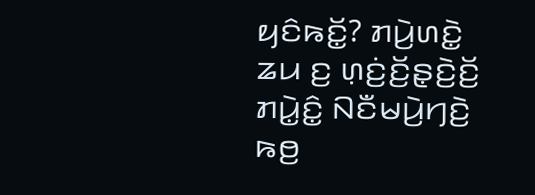ꤟꤢꤨꤒꤢꤩ꤭? ꤊꤣꤧ꤬ꤛꤢꤧ꤭ ꤘꤣ ꤢ꤬ ꤛ꤫ꤢꤦ꤬ꤢꤩ꤬ꤔ꤫ꤢꤧ꤬ꤢꤩ꤬ ꤊꤣꤧ꤭ꤢꤨ꤭ ꤡꤢꤪꤗꤣꤧ꤬ꤚꤢꤧ꤬ ꤒꤥ꤬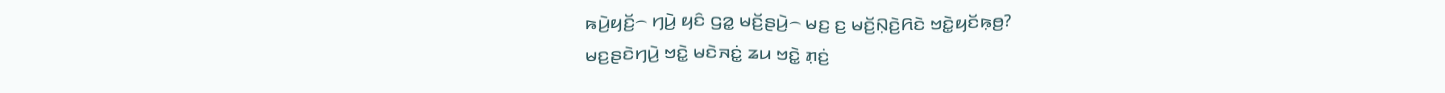ꤒꤣꤧ꤬ꤟꤢꤩ꤬꤮ ꤚꤣꤧ꤬ ꤟꤢꤨ ꤞꤤ꤭ ꤗꤢꤩ꤬ꤔꤣꤧ꤬꤮ ꤗꤢ꤬ ꤢ꤬ ꤗꤢꤩ꤬ꤡ꤫ꤢꤧ꤬ꤖꤢꤧ ꤠꤢꤧ꤭ꤟꤢꤩꤒ꤫ꤥ꤬?
ꤗꤢ꤬ꤔꤢꤧꤚꤣꤧ꤬ ꤠꤢꤧ꤭ ꤗꤢꤧꤏꤢꤦ꤭ ꤘꤣ ꤠꤢꤧ꤭ ꤊ꤫ꤢꤦ꤬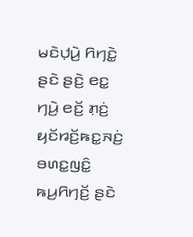ꤗꤢꤧꤓ꤫ꤣꤧ꤬ ꤖꤚꤢꤧ꤭ ꤔꤢꤧ ꤔꤢꤧ꤬ ꤕꤢ꤭ ꤚꤣꤧ꤬ ꤕꤢꤩ꤬ ꤊ꤫ꤢꤦ꤬ ꤟꤢꤩꤙꤢꤩ꤬ꤒꤢ꤭ꤏꤢꤦ꤬ ꤋꤛꤢ꤭ꤜꤢꤨ꤭ ꤒꤣ꤬ꤖꤚꤢꤩ꤬ ꤔꤢꤧ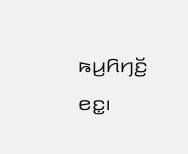ꤒꤣ꤬ꤖꤚꤢꤩ꤬ ꤕꤢ꤭꤯